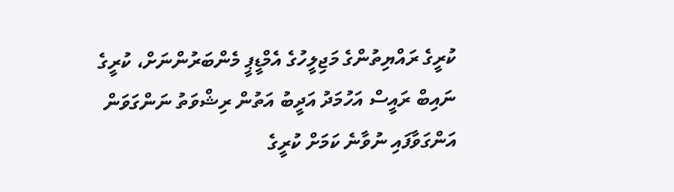ކުރީގެ ރައްޔިތުންގެ މަޖިލީހުގެ އެމްޑީޕީ މެންބަރުންނަށް، ކުރީގެ ނައިބް ރައީސް އަހުމަދު އަދީބު އަތުން ރިޝްވަތު ނަންގަވަން އަންގަވާފައި ނުވާނެ ކަމަށް ކުރީގެ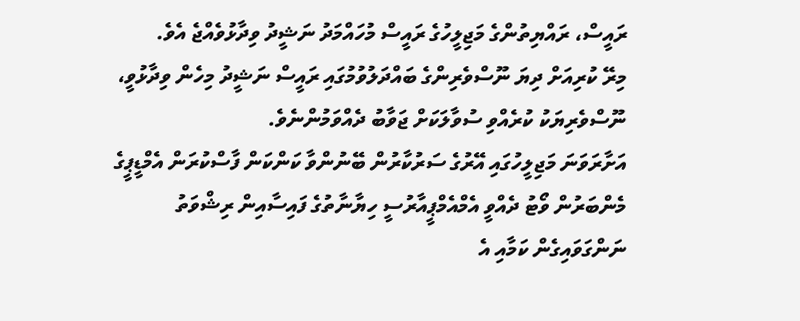ރައީސް، ރައްޔިތުންގެ މަޖިލީހުގެ ރައީސް މުހައްމަދު ނަޝީދު ވިދާޅުވެއްޖެ އެވެ.
މިރޭ ކުރިއަށް ދިޔަ ނޫސްވެރިންގެ ބައްދަލުވުމުގައި ރައީސް ނަޝީދު މިހެން ވިދާޅުވީ، ނޫސްވެރިޔަކު ކުރެއްވި ސުވާލަކަށް ޖަވާބު ދެއްވަމުންނެވެ.
އަށާރަވަނަ މަޖިލީހުގައި އޭރުގެ ސަރުކާރުން ބޭނުންވާ ކަންކަން ފާސްކުރަން އެމްޑީޕީގެ މެންބަރުން ވޯޓު ދެއްވީ އެމްއެމްޕީއާރުސީ ހިޔާނާތުގެ ފައިސާއިން ރިޝްވަތު ނަންގަވައިގެން ކަމާއި އެ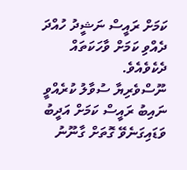ކަމަށް ރައީސް ނަޝީދު ހުއްދަ ދެއްވި ކަމަށް ވާހަކަތައް ދެކެވެއެވެ.
ނޫސްވެރިޔާ ސުވާލު ކުރެއްވީ ނައިބު ރައީސް ކަމަށް އަދީބު ވަޑައިގަނެވޭ ގޮތަށް ގާނޫނު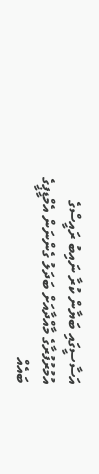އަސާސީގައި ބަޔާން ކުރާ ނައިބު ރައީސްގެ އުމުރުފުރާގެ މާއްދާއަށް ބަދަލު ގެންނަން އެމްޑީޕީގެ ބައެއް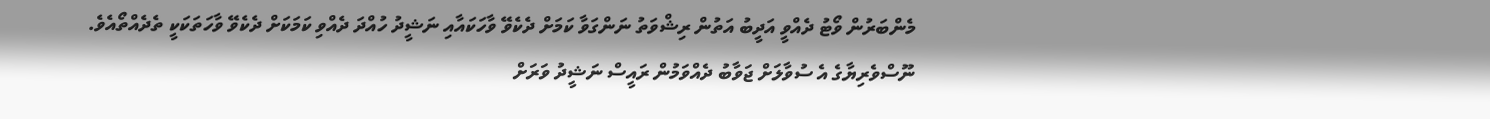މެންބަރުން ވޯޓު ދެއްވީ އަދީބު އަތުން ރިޝްވަތު ނަންގަވާ ކަމަށް ދެކެވޭ ވާހަކައާއި ނަޝީދު ހުއްދަ ދެއްވި ކަމަކަށް ދެކެވޭ ވާހަތަކަކީ ތެދެއްތޯއެވެ.
ނޫސްވެރިޔާގެ އެ ސުވާލަށް ޖަވާބު ދެއްވަމުން ރައީސް ނަޝީދު ވަރަށް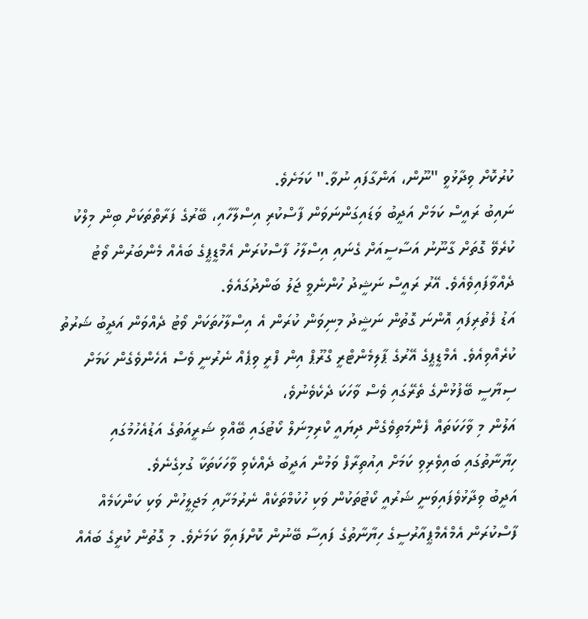ކުރުކޮށް ވިދާޅުވީ "ނޫން، އަންގާފައި ނުވާ." ކަމަށެވެ.
ނައިބު ރައީސް ކަމަށް އަދީބު ވަޑައިގަންނަވަން ފާސްކުރި އިސްލާހާއި، ބޭރުގެ ފަރާތްތަކަށް ބިން މިލްކު ކުރެވޭ ގޮތަށް ގާނޫނު އަސާސީއަށް ގެނައި އިސްލާހު ފާސްކުރަން އެމްޑީޕީގެ ބައެއް މެންބަރުން ވޯޓު ދެއްވާފައިވެއެވެ. އޭރު ރައީސް ނަޝީދު ހުންނެވީ ޖަލު ބަންދުގައެވެ.
އަޑު ފެތުރިފައި އޮންނަ ގޮތުން ނަޝީދު މިނިވަން ކުރަން އެ އިސްލާހުތަކަށް ވޯޓު ދެއްވަން އަދީބު ޝަރުތު ކުރެއްވިއެވެ. އެމްޑީޕީގެ އޭރުގެ ޕާލިމެންޓްރީ ގްރޫޕް އިން ފްރީ ވިޕެއް ނެރުނީ ވެސް އެހެންވެގެން ކަމަށް ސިޔާސީ ބޭފުޅުންގެ ތެރޭގައި ވެސް ވާހަކަ ދެކެވެނުވެ،
އަލުން މި ވާހަކަތައް ފެންމަތިވެގެން ދިޔައީ ކްރިމިނަލް ކޯޓުގައި ބޭއްވި ޝަރީއަތުގެ އަޑުއެހުމުގައި ހިޔާނާތުގައި ބައިވެރިވި ކަމަށް އިއުތިރާފް ވަމުން އަދީބު ދެއްކެވި ވާހަކަތަކާ ގުޅިގެނެވެ.
އަދީބު ވިދާޅުވެފައިވަނީ ޝަރުއީ ކޯޓުތަކުން ވަކި ހުކުމްތަކެއް ނެރުމަށާއި މަޖިލީހުން ވަކި ކަންކަމެއް ފާސްކުރަން އެމްއެމްޕީއާރުސީގެ ހިޔާނާތުގެ ފައިސާ ބޭނުން ކޮށްފައިވާ ކަމަށެވެ. މި ގޮތުން ކުރީގެ ބައެއް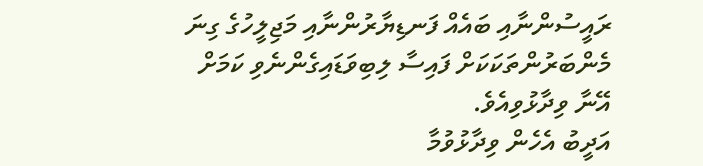ރައީސުންނާއި ބައެއް ފަނޑިޔާރުންނާއި މަޖިލީހުގެ ގިނަ މެންބަރުންތަކަކަށް ފައިސާ ލިބިވަޑައިގެންނެވި ކަމަށް އޭނާ ވިދާޅުވިއެވެ.
އަދީބު އެހެން ވިދާޅުވުމާ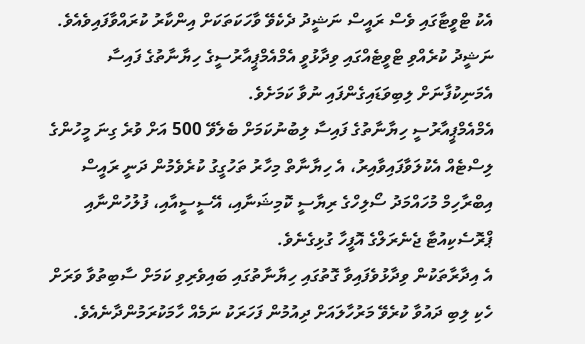އެކު ޓްވީޓާގައި ވެސް ރައީސް ނަޝީދު ދެކެވޭ ވާހަކަތަކަށް އިންކާރު ކުރައްވާފައިވެއެވެ. ނަޝީދު ކުރެއްވި ޓްވީޓެއްގައި ވިދާޅުވީ އެމްއެމްޕީއާރުސީގެ ހިޔާނާތުގެ ފައިސާ އެމަނިކުފާނަށް ލިބިވަޑައިގެންފައި ނުވާ ކަމަށެވެ.
އެމްއެމްޕީއާރުސީ ހިޔާނާތުގެ ފައިސާ ލިބުނުކަމަށް ބެލެވޭ 500 އަށް ވުރެ ގިނަ މީހުންގެ ލިސްޓެއް އެކުލަވާފައިވާއިރު، އެ ހިޔާނާތް މިހާރު ތަހުގީގު ކުރެވެމުން ދަނީ ރައީސް އިބްރާހިމް މުހައްމަދު ސޯލިހްގެ ރިޔާސީ ކޮމިޝަނާއި، އޭސީސީއާއި، ފުލުހުންނާއި ޕްރޮސެކިއުޓާ ޖެނެރަލްގެ އޮފީހާ ގުޅިގެނެވެ.
އެ އިދާރާތަކުން ވިދާޅުވެފައިވާ ގޮތުގައި ހިޔާނާތުގައި ބައިވެރިވި ކަމަށް ސާބިތުވާ ވަރަށް ހެކި ލިބި ދައުވާ ކުރެވޭ މަރުހާލައަށް ދިއުމުން ފަހަރަކު ނަމެއް ހާމަކުރަމުންދާނެއެވެ.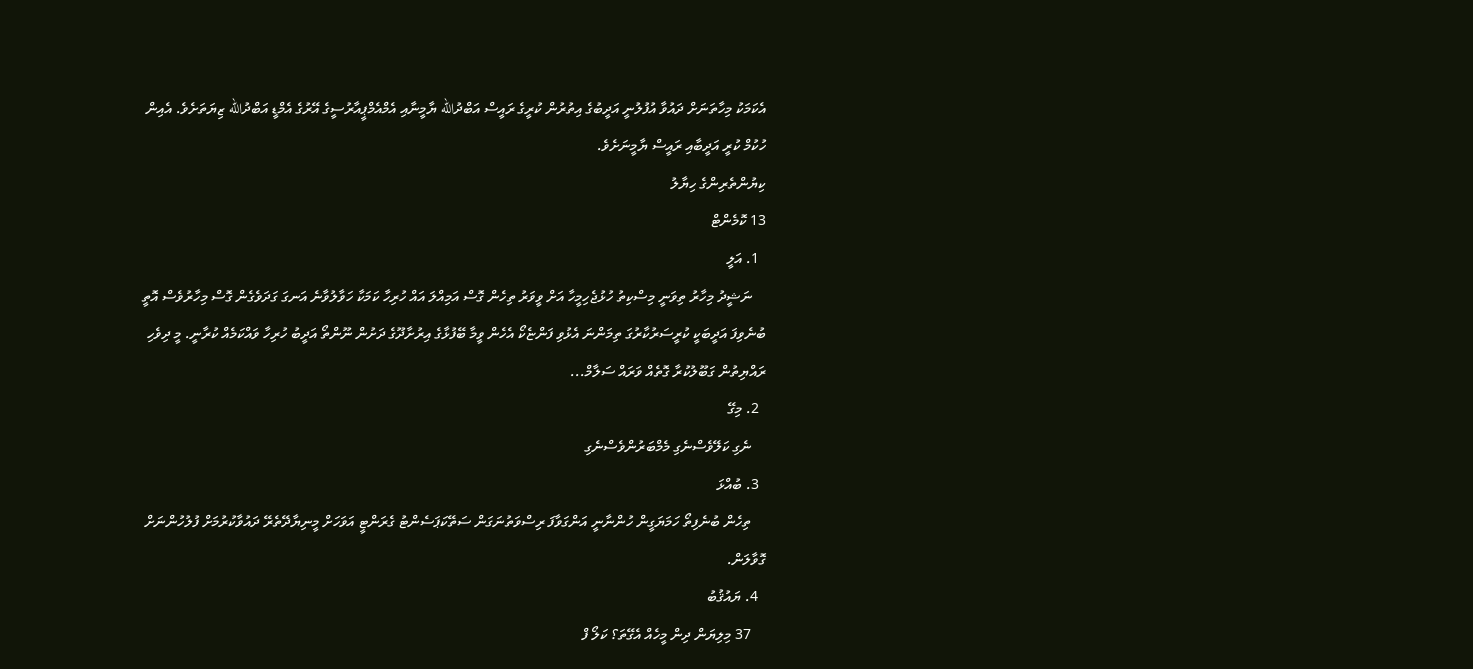އެކަމަކު މިހާތަނަށް ދައުވާ އުފުލުނީ އަދީބުގެ އިތުރުން ކުރީގެ ރައީސް އަބްދުالله ޔާމީނާއި އެމްއެމްޕީއާރުސީގެ އޭރުގެ އެމްޑީ އަބްދުالله ޒިޔަތަށެވެ. އެއިން ހުކުމް ކުރީ އަދީބާއި ރައީސް ޔާމީނަށެވެ.
ކިޔުންތެރިންގެ ހިޔާލު
13 ކޮމެންޓް
  1. އަލީ
    ނަޝީދު މިހާރު ތިވަނީ މިސްކިތު ހުޅުޖެހިމީހާ އަށް ވީވަރު ތިހެން ގޮސް އަމިއްލަ އައް ހުރިހާ ކަމަކާ ހަވާލުވާނެ އަނގަ ގަދަވެގެން ގޮސް މިހާރުވެސް އޮތީ ބުނެވިފަ އަދީބަކީ ކުރީސަރުކާރުގަ ތިމަންނަ އެޅުވި ފަންޏެކޯ އެހެން ވީމާ ބޭފުޅާގެ އިރުށާދޫގެ ދަށުން ނޫންތޯ އަދީބު ހުރިހާ ވައްކަމެއް ކުރާނީ. މީ ދިވެހި ރައްޔިތުން ގަބޫލުކުރާ ގޮތެއް ވަރައް ސަލާމް...
  2. މިގޭ
    ނެގި ކަލޭވެސްނެގި މެމްބަރުންވެސްނެގި
  3. ބުއްޅަ
    ތިހެން ބުނެފިތޯ ހަމަޔަގީން ހުންނާނީ އަންގަވާފަ ރިސްވަތުނަގަން ސަތޭކަޕަސެންޓު ގެރަންޓީ އަވަހަށް މީނިޔާދޭތެރޭ ދައުވާކުރުމަށް ފުލުހުންނަށް ގޮވާލަން.
  4. ޔައުޤުބު
    37 މިލިޔަން ދިން މީހެއް އެގޭތަ؟ ކަލޯ ފް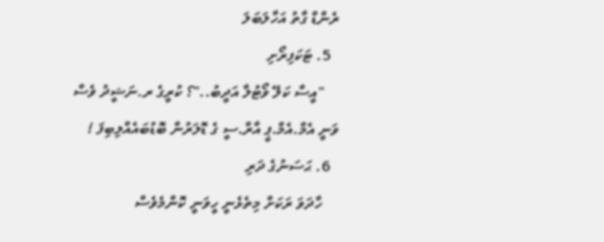ރެންޑް ގާތު އަހާލަބަލަ
  5. ޓަކަފިރޯށި
    "އީސާ ކަލޭ ވޯޓުލާ އަދީބު.."؟ ކުރީގެ ރ.ނަޝީދު ވެސް ވަނީ އެމް.އެމް.ޕީ އާރް.ސީ ގެ ޑޮލަރުން ބޮޑުބައެއްލިބިފަ !
  6. ޙަސަނުގެ ދަރި
    ހާދަވަ ރަކަށް މިތެޅެނީ ހީވަނީ ކޮންމެވެސް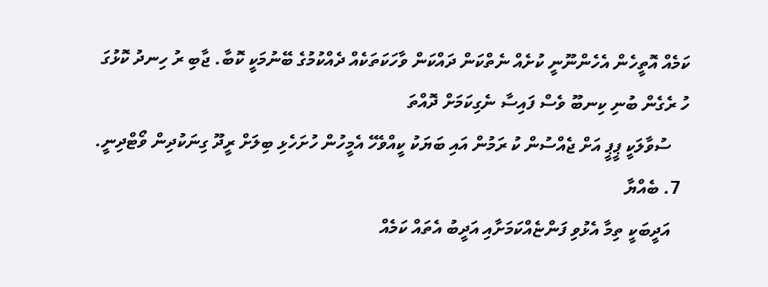ކަމެއް އޮތީހެން އެހެންނޫނީ ކުށެއް ނެތްކަން ދައްކަން ވާހަކަތަކެއް ދެއްކުމުގެ ބޭނުމަކީ ކޮބާ. ޖާބި ރު ހިނދު ކޮޅުގަ ހު ރެގެން ބުނި ކިނބޫ ވެސް ފައިސާ ނެގިކަމަށް ދޮއްތަ
    ސުވާލަކީ ޕީޕީ އަށް ޖެއްސުން ކު ރަމުން އައި ބަޔަކު ކީއްވެހޭ އެމީހުން ހުށަހެޅި ބިލަށް ރީދޫ ގިނަކުދިން ވޯޓްދިނީ.
  7. ބެއްޔާ
    އަދީބަކީ ތިމާ އެޅުވި ފަންޏެއްކަމަށާއި އަދީބު އެތައް ކަމެއް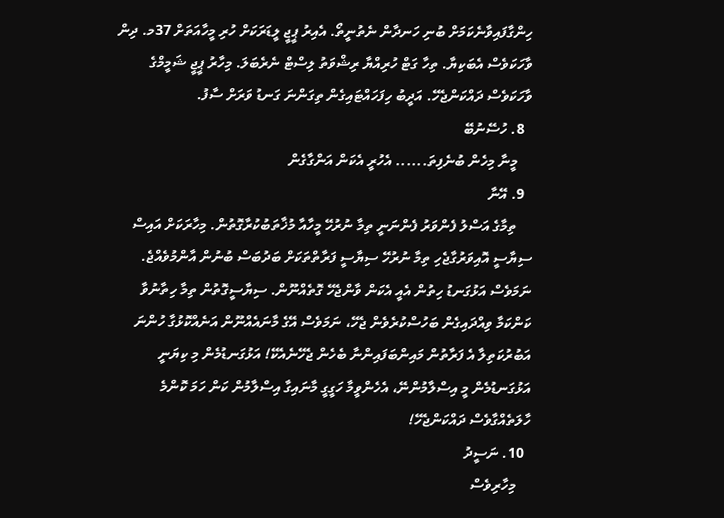ހިންގާފައިވާނެކަމަށް ބުނި ހަނދާން ނެތުނީތޯ. އެއިރު ޕީޖީ ލީޑަރަކަށް ހުރި މީހާއަތަށް 37މ. ދިން ވާހަކަވެސް އެބަކިޔާ. ތިހާ ގަޓް ހުރިއްޔާ ރިޝްވަތު ލިސްޓް ނެރެބަލަ. މިހާރު ޕީޖީ ޝަމީމްގެ ވާހަކަވެސް ދައްކަންޖެހޭ. އަދީބު ހިފަހައްޓައިގެން ތިގަންނަ ގަނޑު ވަރަށް ސާފު.
  8. ހުސޭނުބޭ
    މީނާ މިހެން ބުނެފިތަ...... އެހުރީ އެކަން އަންގާގެން
  9. އޭނާ
    ތިމާގެ އަސްލު ފެންވަރު ފެންނަނީ ތިމާ ނުރުހޭ މީހާއާ މުޚާތަބުކުރާގޮތުން. މިހާރަކަށް އައިސް ސިޔާސީ އޮއިވަރުގާޖެހި ތިމާ ނުރުހޭ ސިޔާސީ ފަރާތްތަކަށް ބަދުބަސް ބުނުން އާންމުވެއްޖެ. ނަމަވެސް އަޅުގަނޑު ހިތުން އެއީ އެކަން ވާންޖެހޭ ގޮތެއްނޫން. ސިޔާސީގޮތުން ތިމާ ހިތާނުވާ ކަންކަމާ ވިއްދައިގެން ބަހުސްކުރެވެން ޖެހޭ، ނަމަވެސް އޭގެ މާނައެއްނޫން އަނެއްކޮޅުގާ ހުންނަ އަބުރުކަތިލާ އެ ފަރާތުން މައިންބަފައިންނާ ބެހެން ޖެހޭނެއެކޭ! އަޅުގަނޑުމެން މި ކިޔަނީ އަޅުގަނޑުމެން މީ އިސްލާމުންނޭ، އެހެންވީމާ ހަގީގީ މާނައިގާ އިސްލާމުން ކަން ހަމަ ކޮންމެ ހާލަތެއްގާވެސް ދައްކަންޖެހޭ!
  10. ނަސީދު
    މިހާރިވެސް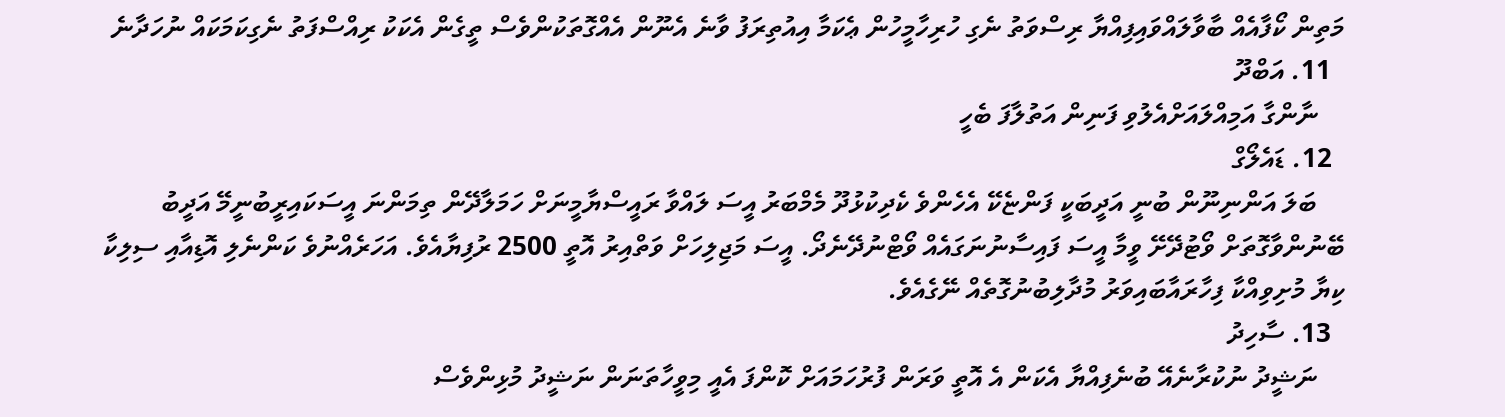މަތިން ކޯފާއެއް ބާވާލައްވައިފިއްޔާ ރިސްވަތު ނެގި ހުރިހާމީހުން ޢެކަމާ އިއުތިރަފު ވާނެ އެނޫން އެއްގޮތަކުންވެސް ތީގެން އެކަކު ރިއްސްފަތު ނެގިކަމަކައް ނުހަދާނެ
  11. އަބްދޫ
    ނާންގާ އަމިއްލައަށްއެލުވި ފަނިން އަތުލާފަ ބެހީ
  12. ޑައެލޯގް
    ބަލަ އަންނިނޫން ބުނީ އަދީބަކީ ފަންޏެކޭ އެހެންވެ ކެދިކުޅުދޫ މެމްބަރު އީސަ ލައްވާ ރައީސްޔާމީނަށް ހަމަލާދޭން ތިމަންނަ އީސަކައިރީބުނީމޭ އަދީބު ބޭނުންވާގޮތަށް ވޯޓުދޭށޭ ވީމާ އީސަ ފައިސާނުނަގައެއް ވޯޓްނުދޭނެދޯ. އީސަ މަޖިލިހަށް ވަތްއިރު އޮތީ 2500 ރުފިޔާއެވެ. އަހަރެއްނުވެ ކަންނެލި އޮޑިއާއި ސިލިކާ ކިޔާ މުށިވިއްކާ ފިހާރައާބައިވަރު މުދާލިބުނުގޮތެއް ނޭގެއެވެ.
  13. ސާހިދު
    ނަޝީދު ނުކުރާނެއޭ ބުނެފިއްޔާ އެކަން އެ އޮތީ ވަރަން ފުރުހަމައަށް ކޮންފަ އެއީ މިވީހާތަނަން ނަޝީދު މުޅިންވެސް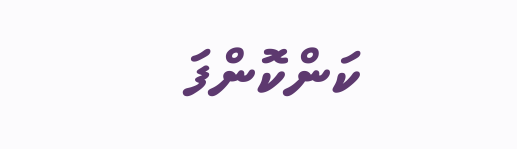ކަންކޮންފަ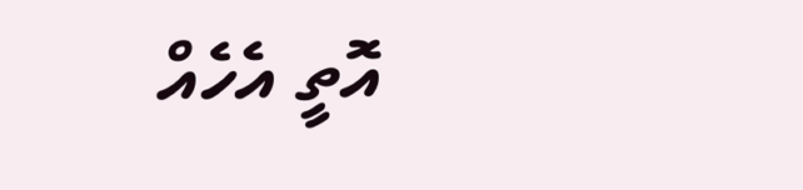އޮތީ އެހެއް